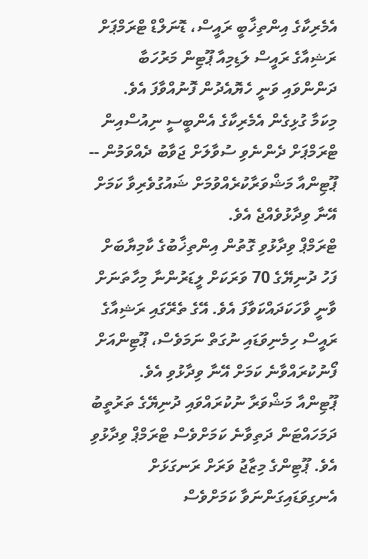އެމެރިކާގެ އިންތިޚާބީ ރައީސް، ޑޮނަލްޑް ޓްރަމްޕަށް ރަޝިއާގެ ރައީސް ލަޑިމިއާ ޕޫޓިން މަރުހަބާ ދަންންވައި ވަނީ ހެޔޮއެދުން ފޮނުއްވާފަ އެވެ.
މިކަމާ ގުޅިގެން އެމެރިކާގެ އެންބީސީ ނިއުސްއިން ޓްރަމްޕަށް ދެންނެވި ސުވާލަށް ޖަވާބު ދެއްވަމުން -- ޕޫޓިންއާ މަޝްވަރާކުރެއްވުމަށް ޝައުގުވެރިވާ ކަމަށް އޭނާ ވިދާޅުވެއްޖެ އެވެ.
ޓްރަމްޕް ވިދާޅުވި ގޮތުން އިންތިޚާބުގެ ކާމިޔާބަށް ފަހު ދުނިޔޭގެ 70 ވަރަކަށް ލީޑަރުންނާ މިހާތަނަށް ވާނީ ވާހަކަދައްކަވާފަ އެވެ. އޭގެ ތެރޭގައި ރަޝިއާގެ ރައީސް ހިމެނިވަޑައި ނުގަތް ނަމަވެސް، ޕޫޓިންއަށް ފޯނުކުރައްވާނެ ކަމަށް އޭނާ ވިދާޅުވި އެވެ.
ޕޫޓިންއާ މަޝްވަރާ ނުކުރައްވައި ދުނިޔޭގެ ތަރުތީބު ދަމަހައްޓަން ދަތިވާނެ ކަމަށްވެސް ޓްރަމްޕް ވިދާޅުވި އެވެ. ޕޫޓިންގެ މިޒާޖު ވަރަށް ރަނގަޅަށް އެނގިވަޑައިގަންނަވާ ކަމަށްވެސް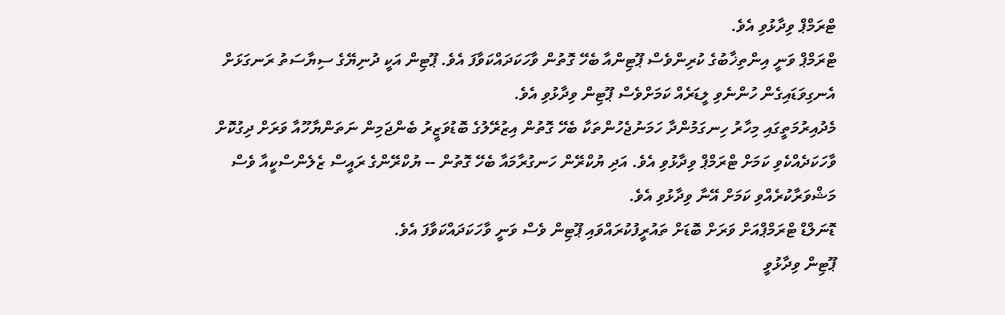ޓްރަމްޕް ވިދާޅުވި އެވެ.
ޓްރަމްޕް ވަނީ އިންތިޚާބުގެ ކުރިންވެސް ޕޫޓިންއާ ބެހޭ ގޮތުން ވާހަކަދައްކަވާފަ އެވެ. ޕޫޓިން އަކީ ދުނިޔޭގެ ސިޔާސަތު ރަނގަޅަށް އެނގިވަޑައިގެން ހުންނެވި ލީޑަރެއް ކަމަށްވެސް ޕޫޓިން ވިދާޅުވި އެވެ.
މެދުއިރުމަތީގައި މިހާރު ހިނގަމުންދާ ހަމަނުޖެހުންތަކާ ބެހޭ ގޮތުން އިޒުރޭލުގެ ބޮޑުވަޒީރު ބެންޖަމިން ނަތަންޔާހޫއާ ވަރަށް ދިގުކޮށް ވާހަކަދެއްކެވި ކަމަށް ޓްރަމްޕް ވިދާޅުވި އެވެ. އަދި ޔުކްރޭން ހަނގުރާމައާ ބެހޭ ގޮތުން -- ޔުކްރޭންގެ ރައީސް ޒެލެންސްކީއާ ވެސް މަޝްވަރާކުރެއްވި ކަމަށް އޭނާ ވިދާޅުވި އެވެ.
ޑޮނަލްޑް ޓްރަމްޕްއަށް ވަރަށް ބޮޑަށް ތައުރީފުކުރައްވައި ޕޫޓިން ވެސް ވަނީ ވާހަކަދައްކަވާފަ އެވެ.
ޕޫޓިން ވިދާޅުވީ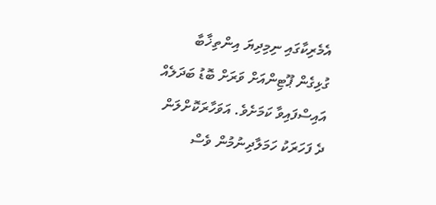އެމެރިކާގައި ނިމިދިޔަ އިންތިޚާބާ ގުޅިގެން ޕޫޓިންއަށް ވަރަށް ބޮޑު ބަދަލެއް އައިސްފައިވާ ކަމަށެވެ. އަވަހާރަކޮށްލަން ދެ ފަހަރަކު ހަމަލާދިނުމުން ވެސް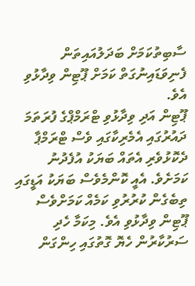ސާބިތުކަމަށް ބަދަލުއައިތަން ފެނިވަޑައިނުގަތް ކަމަށް ޕޫޓިން ވިދާޅުވި އެވެ.
ޕޫޓިން އަދި ވިދާޅުވި ޓްރަމްޕްގެ ފުރަތަމަ ދައުރުގައި އެމެރިކާގައި ވެސް ޓްރަމްޕާ ދެކޮޅުވެރި އެތައް ބަޔަކު އުފެދުނު ކަމަށެވެ. އެއީ ކޮންމެވެސް ބަޔަކު އަޑީގައި ތިބެގެން ކުރުރުވި ކަމެއް ކަމަށްވެސް ޕޫޓިން ވިދާޅުވި އެވެ. މިކަމާ ހެދި ސަރުކާރުން ހެޔޮ ގޮތުގައި ހިންގަން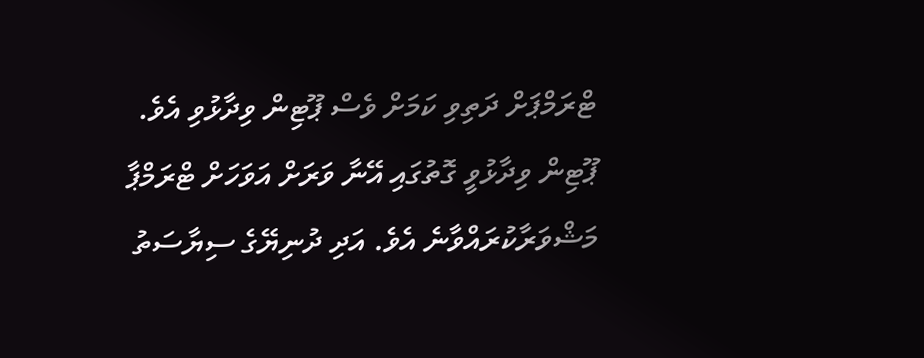ޓްރަމްޕަށް ދަތިވި ކަމަށް ވެސް ޕޫޓިން ވިދާޅުވި އެވެ.
ޕޫޓިން ވިދާޅުވީ ގޮތުގައި އޭނާ ވަރަށް އަވަހަށް ޓްރަމްޕާ މަޝްވަރާކުރައްވާނެ އެވެ. އަދި ދުނިޔޭގެ ސިޔާސަތު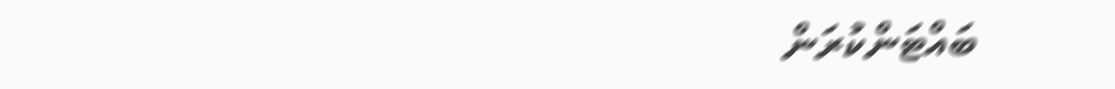ބައްޓަންކުރަން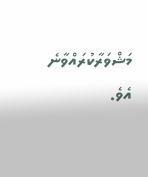މަޝްވަރާކުރައްވާނެ އެވެ.